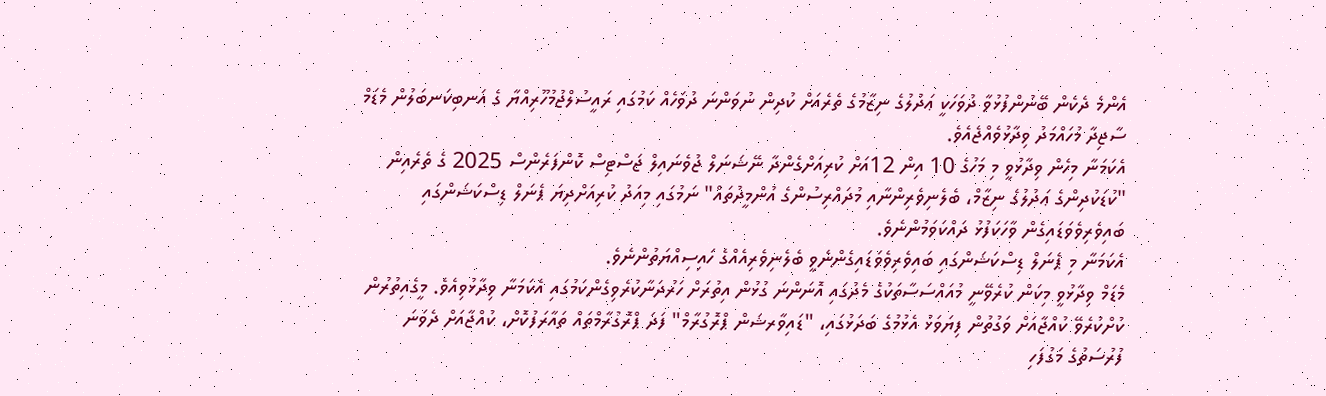އެންމެ ދެކެން ބޭނުންފުޅުވާ ދުވަހަކީ ޢަދުލުގެ ނިޒާމުގެ ތެރެއަށް ކުދިން ނުވަންނަ ދުވަހެއް ކަމުގައި ރައީސުލްޖުމުހޫރިއްޔާ ގެ އަނބިކަނބަލުން މެޑަމް ސާޖިދާ މުހައްމަދު ވިދާޅުވެއްޖެއެވެ.
އެކަމަނާ މިހެން ވިދާޅުވީ މި މަހުގެ 10 އިން 12އަށް ކުރިއަށްގެންދާ ނޭޝަނަލް ޖުވެނައިލް ޖަސްޓިސް ކޮންފަރެންސް 2025 ގެ ތެރެއިން "ކުޑަކުދިންގެ ޢަދުލުގެ ނިޒާމް، ބެލެނިވެރިންނާއި މުދައްރިސުންގެ އުންމީދުތައް" ނަމުގައި މިއަދު ކުރިއަށްދިޔަ ޕެނަލް ޑިސްކަޝަންގައި ބައިވެރިވެވަޑައިގެން ވާހަކަފުޅު ދައްކަވަމުންނެވެ.
އެކަމަނާ މި ޕެނަލް ޑިސްކަޝަންގައި ބައިވެރިވެވަޑައިގެންނެވީ ބެލެނިވެރިއެއްގެ ހައިސިއްޔަތުންނެވެ.
މެޑަމް ވިދާޅުވީ މިކަން ކުރެވޭނީ މުއައްސަސާތަކުގެ މެދުގައި އޮނަންނަ ގުޅުން އިތުރަށް ހަރުދަނާކުރެވިގެންކަމުގައި އެކަމަނާ ވިދާޅުވިއެވެ. މީގެއިތުރުން ކުށްކުރެވޭ ކުއްޖާއަށް ވަގުތުން ފިޔަވަޅު އެޅުމުގެ ބަދަޅުގައި، "ޑައިވާރޝަން ޕްރޮގުރާމް" ފަދަ ޕްރޮގުރާމްތައް ތައާރަފުކޮށް، ކުއްޖާއަށް ދެވަނަ ފުރުސަތުގެ މަގުފަހި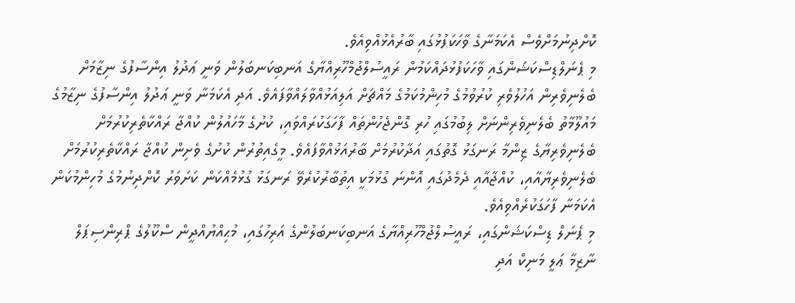ކޮށްދިނުމަށްވެސް އެކަމަނާގެ ވާހަކަފުޅުގައި ބާރުއެޅުއްވިއެވެ.
މި ޕެނަލްޑިސްކަޝަންގައި ވާހަކަފުޅުދައްކަމުން ރައީސުލްޖުމްހޫރިއްޔާގެ އަނބިކަނބަލުން ވަނީ ޢަދުލު އިންސާފުގެ ނިޒާމަށް ބެލެނިވެރިން އަހުލުވެރި ކުރުވުމުގެ މުހިންމުކަމުގެ މައްޗަށް އަލިއަޅުއްވާލައްވާފައެވެ. އަދި އެކަމަނާ ވަނީ ޢަދުލު އިންސާފުގެ ނިޒާމުގެ މައުލޫމާތު ބެލެނިވެރިންނަށް ލިބުމުގައި ހުރި ގޮންޖެހުންތައް ފާހަގަކުރައްވައި، ކުށުގެ މާހައުލުން ކުއްޖާ ރައްކާތެރިކުރުމަށް ބެލެނިވެރިޔާގެ ޒިންމާ ރަނގަޅު ގޮތުގައި އަދާކުރުމަށް ބާރުއަޅުއްވާފައެވެ. މީގެއިތުރުން ކުށުގެ ވެށިން ކުއްޖާ ރައްކާތެރިކުރުމަށް ބެލެނިވެރިޔާއާއި، ކުއްޖާއާއި ދެމެދުގައި އޮންނަ ގުޅުމަކީ އިތުބާރުކުރެވޭ ރަނގަޅު ގުޅުމެއްކަން ކަށަވަރު ކޮށްދިނުމުގެ މުހިންމުކަން އެކަމަނާ ފާހަގަކުރެއްވިއެވެ.
މި ޕެނަލް ޑިސްކަޝަންގައި، ރައީސުލްޖުމްހޫރިއްޔާގެ އަނބިކަނބަލުންގެ އަރިހުގައި، މުޙިއްޔުއްދީން ސްކޫލުގެ ޕްރިންސިޕަލް ނާޒިމާ ޢަލީ މަނިކް އަދި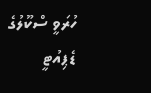ހުރަވީ ސްކޫލުގެ ޑެޕިއުޓީ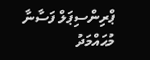ޕްރިންސިޕަލް ފަސާނާ މުޙައްމަދު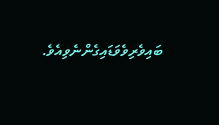ބައިވެރިވެވަޑައިގެންނެވިއެވެ.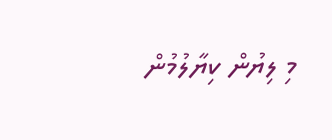މި ލިޔުން ކިޔާލުމުން